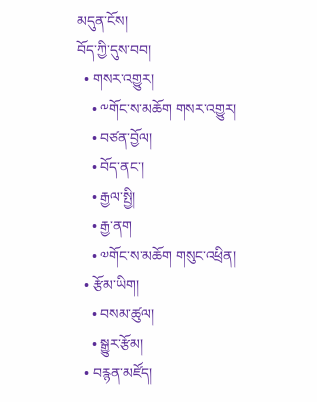མདུན་ངོས།
བོད་ཀྱི་དུས་བབ།
  • གསར་འགྱུར།
    • ༸གོང་ས་མཆོག གསར་འགྱུར།
    • བཙན་བྱོལ།
    • བོད་ནང་།
    • རྒྱལ་སྤྱི།
    • རྒྱ་ནག
    • ༧གོང་ས་མཆོག གསུང་འཕྲིན།
  • རྩོམ་ཡིག།
    • བསམ་ཚུལ།
    • སྒྱུར་རྩོམ།
  • བརྙན་མཛོད།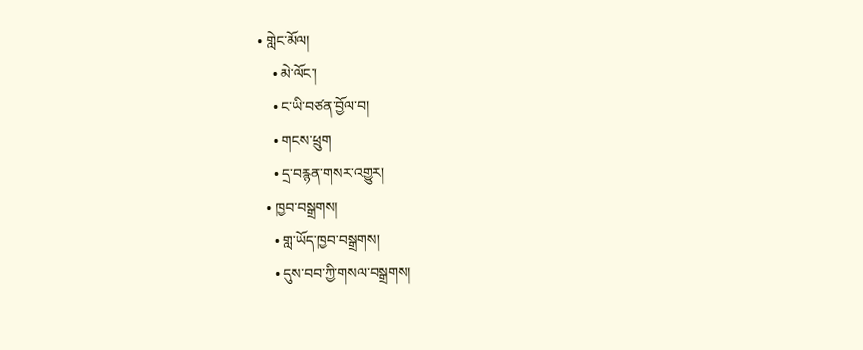• གླེང་མོལ།
    • མེ་ལོང་།
    • ང་ཡི་བཙན་བྱོལ་བ།
    • གངས་ཕྲུག
    • དྲ་བརྙན་གསར་འགྱུར།
  • ཁྱབ་བསྒྲགས།
    • གླ་ཡོད་ཁྱབ་བསྒྲགས།
    • དུས་བབ་ཀྱི་གསལ་བསྒྲགས།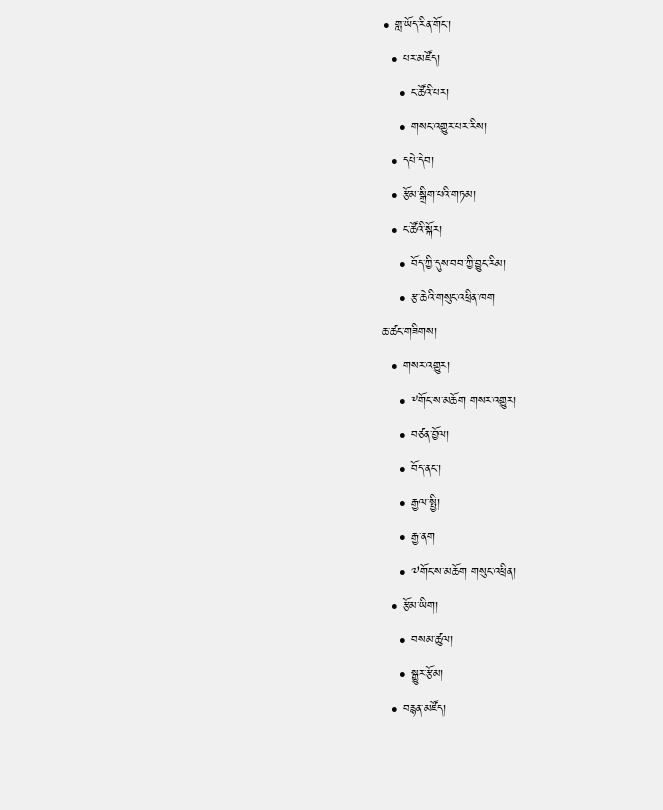• གླ་ཡོད་རིན་གོང་།
  • པར་མཛོད།
    • ང་ཚོའི་པར།
    • གསང་འགྱུར་པར་རིས།
  • དཔེ་དེབ།
  • རྩོམ་སྒྲིག་པའི་གཏམ།
  • ང་ཚོའི་སྐོར།
    • བོད་ཀྱི་དུས་བབ་ཀྱི་བྱུང་རིམ།
    • རྩ་ཆེའི་གསུང་འཕྲིན་ཁག
ཆ་ཚང་གཟིགས།
  • གསར་འགྱུར།
    • ༸གོང་ས་མཆོག གསར་འགྱུར།
    • བཙན་བྱོལ།
    • བོད་ནང་།
    • རྒྱལ་སྤྱི།
    • རྒྱ་ནག
    • ༧གོང་ས་མཆོག གསུང་འཕྲིན།
  • རྩོམ་ཡིག།
    • བསམ་ཚུལ།
    • སྒྱུར་རྩོམ།
  • བརྙན་མཛོད།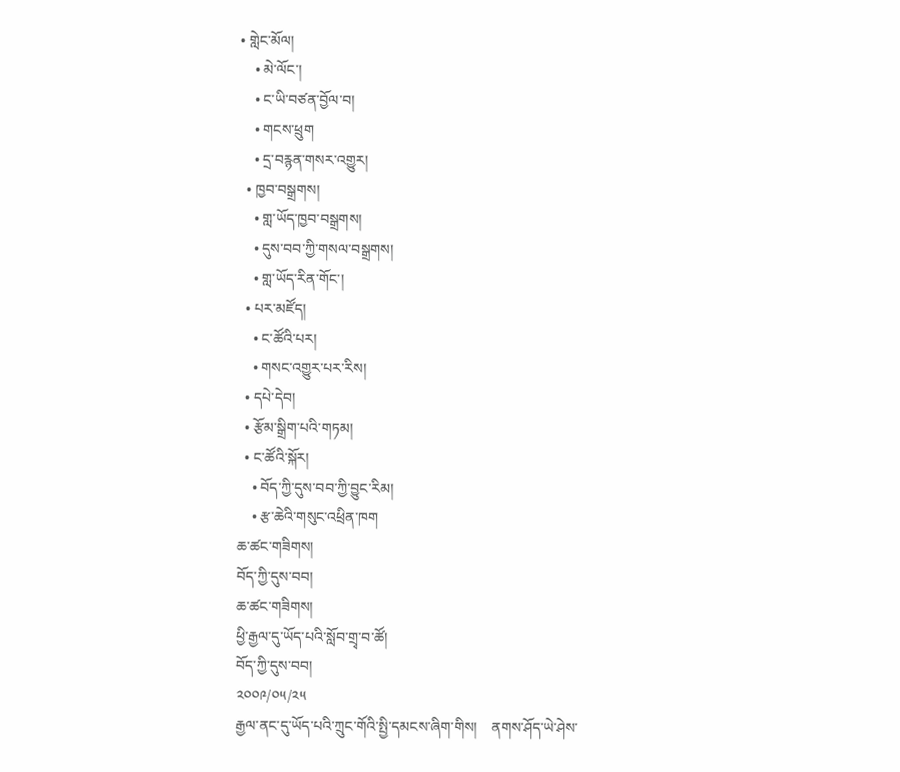• གླེང་མོལ།
    • མེ་ལོང་།
    • ང་ཡི་བཙན་བྱོལ་བ།
    • གངས་ཕྲུག
    • དྲ་བརྙན་གསར་འགྱུར།
  • ཁྱབ་བསྒྲགས།
    • གླ་ཡོད་ཁྱབ་བསྒྲགས།
    • དུས་བབ་ཀྱི་གསལ་བསྒྲགས།
    • གླ་ཡོད་རིན་གོང་།
  • པར་མཛོད།
    • ང་ཚོའི་པར།
    • གསང་འགྱུར་པར་རིས།
  • དཔེ་དེབ།
  • རྩོམ་སྒྲིག་པའི་གཏམ།
  • ང་ཚོའི་སྐོར།
    • བོད་ཀྱི་དུས་བབ་ཀྱི་བྱུང་རིམ།
    • རྩ་ཆེའི་གསུང་འཕྲིན་ཁག
ཆ་ཚང་གཟིགས།
བོད་ཀྱི་དུས་བབ།
ཆ་ཚང་གཟིགས།
ཕྱི་རྒྱལ་དུ་ཡོད་པའི་སློབ་གྲྭ་བ་ཚོ།
བོད་ཀྱི་དུས་བབ།
༢༠༠༩/༠༥/༢༥
རྒྱལ་ནང་དུ་ཡོད་པའི་ཀྲུང་གོའི་སྤྱི་དམངས་ཞིག་གིས།    ནགས་ཤོད་ཡེ་ཤེས་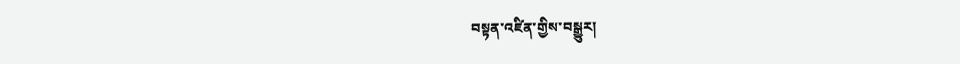བསྟན་འཛིན་གྱིས་བསྒྱུར།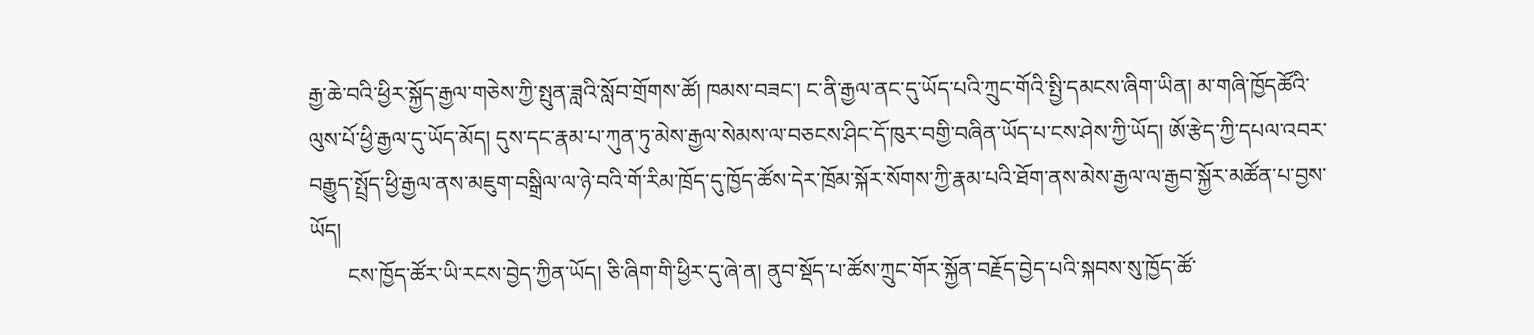རྒྱ་ཆེ་བའི་ཕྱིར་སྐྱོད་རྒྱལ་གཅེས་ཀྱི་སྤུན་ཟླའི་སློབ་གྲོགས་ཚོ། ཁམས་བཟང་། ང་ནི་རྒྱལ་ནང་དུ་ཡོད་པའི་ཀྲུང་གོའི་སྤྱི་དམངས་ཞིག་ཡིན། མ་གཞི་ཁྱོདཚོའི་ལུས་པོ་ཕྱི་རྒྱལ་དུ་ཡོད་མོད། དུས་དང་རྣམ་པ་ཀུན་ཏུ་མེས་རྒྱལ་སེམས་ལ་བཅངས་ཤིང་དོ་ཁུར་བགྱི་བཞིན་ཡོད་པ་ངས་ཤེས་ཀྱི་ཡོད། ཨོ་རྩེད་ཀྱི་དཔལ་འབར་བརྒྱུད་སྤྲོད་ཕྱི་རྒྱལ་ནས་མཇུག་བསྒྲིལ་ལ་ཉེ་བའི་གོ་རིམ་ཁྲོད་དུ་ཁྱོད་ཚོས་དེར་ཁྲོམ་སྐོར་སོགས་ཀྱི་རྣམ་པའི་ཐོག་ནས་མེས་རྒྱལ་ལ་རྒྱབ་སྐྱོར་མཚོན་པ་བྱས་ཡོད།
       ངས་ཁྱོད་ཚོར་ཡི་རངས་བྱེད་ཀྱིན་ཡོད། ཅི་ཞིག་གི་ཕྱིར་དུ་ཞེ་ན། ནུབ་སྡོད་པ་ཚོས་ཀྲུང་གོར་སྐྱོན་བརྗོད་བྱེད་པའི་སྐབས་སུ་ཁྱོད་ཚོ་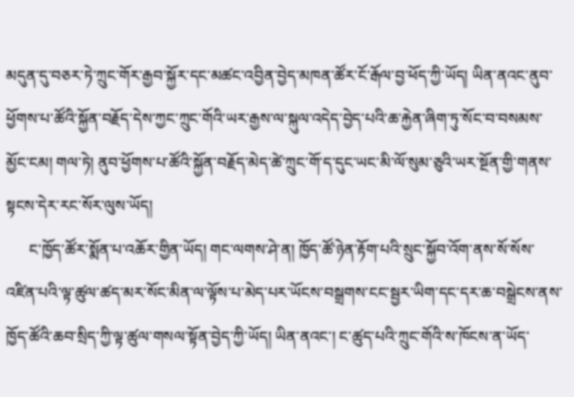མདུན་དུ་བཅར་ཏེ་ཀྲུང་གོར་རྒྱབ་སྐྱོར་དང་མཚང་འབྱིན་བྱེད་མཁན་ཚོར་ངོ་རྒོལ་བྱ་ཕོད་ཀྱི་ཡོད། ཡིན་ནའང་ནུབ་ཕྱོགས་པ་ཚོའི་སྐྱོན་བརྗོད་དེས་ཀྱང་ཀྲུང་གོའི་ཡར་རྒྱས་ལ་སྐུལ་འདེད་བྱེད་པའི་ཆ་རྐྱེན་ཞིག་ཏུ་སོང་བ་བསམས་མྱོང་ངམ། གལ་ཏེ། ནུབ་ཕྱོགས་པ་ཚོའི་སྐྱོན་བརྗོད་མེད་ཚེ་ཀྲུང་གོ་ད་དུང་ཡང་མི་ལོ་སུམ་ཅུའི་ཡར་སྔོན་གྱི་གནས་སྟངས་དེར་རང་སོར་ལུས་ཡོད།
      ང་ཁྱོད་ཚོར་སྨོན་པ་འཆོར་གྱིན་ཡོད། གང་ལགས་ཤེ་ན། ཁྱོད་ཚོ་ཉེན་རྟོག་པའི་སྲུང་སྐྱོབ་འོག་ནས་སོ་སོས་འཛིན་པའི་ལྟ་ཚུལ་ཚད་མར་སོང་མིན་ལ་ལྟོས་པ་མེད་པར་ཡོངས་བསྒྲགས་ངང་སྦྱར་ཡིག་དང་དར་ཆ་བསྒྲེངས་ནས་ཁྱོད་ཚོའི་ཆབ་སྲིད་ཀྱི་ལྟ་ཚུལ་གསལ་སྟོན་བྱེད་ཀྱི་ཡོད། ཡིན་ནའང་། ང་ཚུད་པའི་ཀྲུང་གོའི་ས་ཁོངས་ན་ཡོད་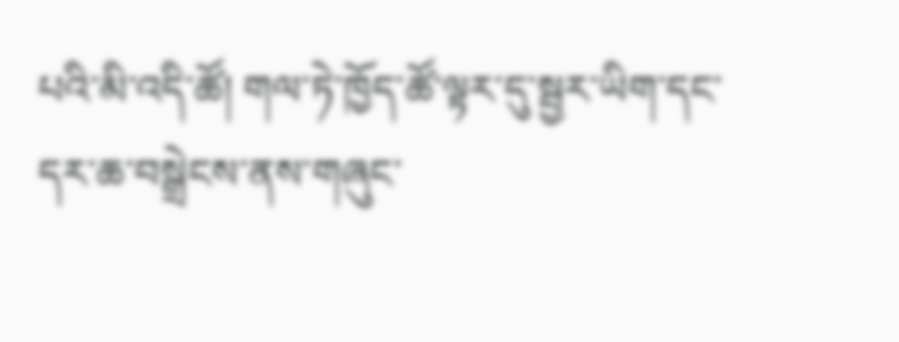པའི་མི་འདི་ཚོ། གལ་ཏེ་ཁྱོད་ཚོ་ལྟར་དུ་སྦྱར་ཡིག་དང་དར་ཆ་བསྒྲེངས་ནས་གཞུང་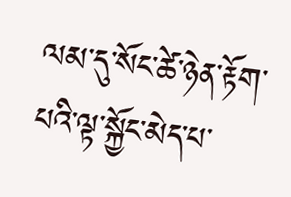ལམ་དུ་སོང་ཚེ་ཉེན་རྟོག་པའི་ལྟ་སྐྱོང་མེད་པ་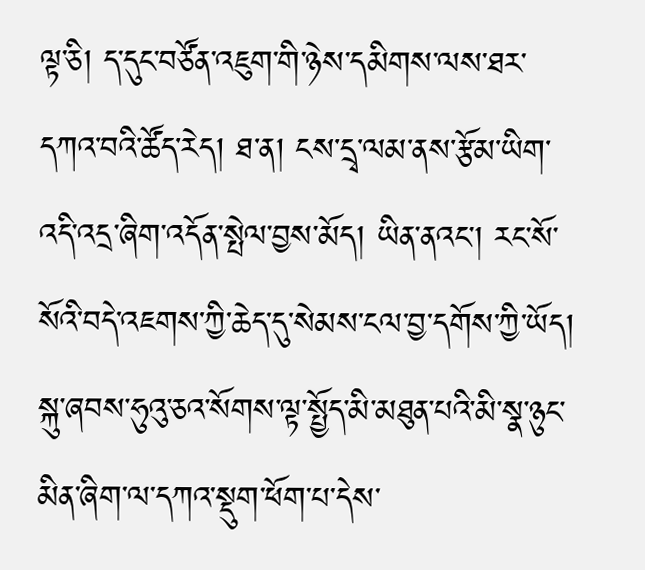ལྟ་ཅི། ད་དུང་བཙོན་འཇུག་གི་ཉེས་དམིགས་ལས་ཐར་དཀའ་བའི་ཚོད་རེད། ཐ་ན། ངས་དྲྭ་ལམ་ནས་རྩོམ་ཡིག་འདི་འདྲ་ཞིག་འདོན་སྤེལ་བྱས་མོད། ཡིན་ནའང་། རང་སོ་སོའི་བདེ་འཇགས་ཀྱི་ཆེད་དུ་སེམས་ངལ་བྱ་དགོས་ཀྱི་ཡོད། སྐུ་ཞབས་ཧུའུ་ཅའ་སོགས་ལྟ་སྤྱོད་མི་མཐུན་པའི་མི་སྣ་ཉུང་མིན་ཞིག་ལ་དཀའ་སྡུག་ཕོག་པ་དེས་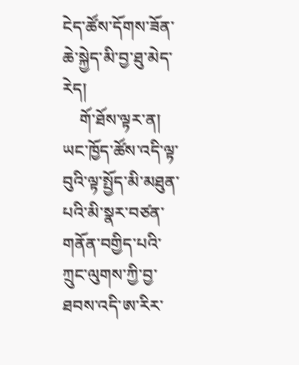ངེད་ཚོས་དོགས་ཟོན་ཆེ་སྐྱེད་མི་བྱ་ཐུ་མེད་རེད།
    གོ་ཐོས་ལྟར་ན། ཡང་ཁྱོད་ཚོས་འདི་ལྟ་བུའི་ལྟ་སྤྱོད་མི་མཐུན་པའི་མི་སྣར་བཙན་གནོན་བགྱིད་པའི་ཀྲུང་ལུགས་ཀྱི་བྱ་ཐབས་འདི་ཨ་རིར་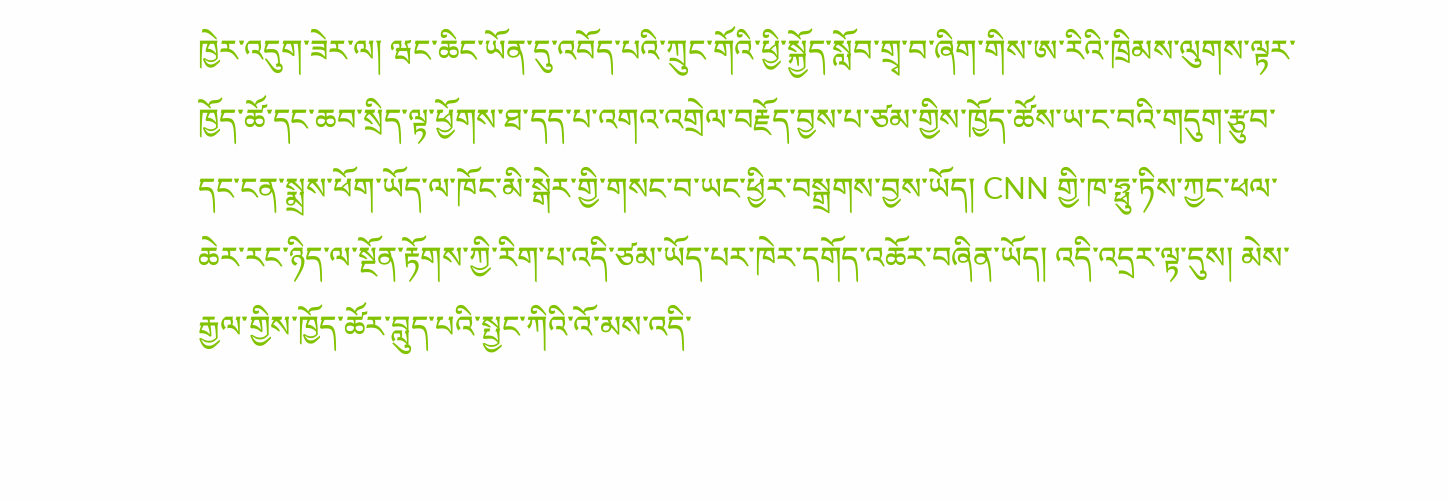ཁྱེར་འདུག་ཟེར་ལ། ཝང་ཆིང་ཡོན་དུ་འབོད་པའི་ཀྲུང་གོའི་ཕྱི་སྐྱོད་སློབ་གྲྭ་བ་ཞིག་གིས་ཨ་རིའི་ཁྲིམས་ལུགས་ལྟར་ཁྱོད་ཚོ་དང་ཆབ་སྲིད་ལྟ་ཕྱོགས་ཐ་དད་པ་འགའ་འགྲེལ་བརྗོད་བྱས་པ་ཙམ་གྱིས་ཁྱོད་ཚོས་ཡ་ང་བའི་གདུག་རྩུབ་དང་ངན་སྨྲས་ཕོག་ཡོད་ལ་ཁོང་མི་སྒེར་གྱི་གསང་བ་ཡང་ཕྱིར་བསྒྲགས་བྱས་ཡོད། CNN གྱི་ཁ་ཧྥུ་ཏིས་ཀྱང་ཕལ་ཆེར་རང་ཉིད་ལ་སྔོན་རྟོགས་ཀྱི་རིག་པ་འདི་ཙམ་ཡོད་པར་ཁེར་དགོད་འཆོར་བཞིན་ཡོད། འདི་འདྲར་ལྟ་དུས། མེས་རྒྱལ་གྱིས་ཁྱོད་ཚོར་བླུད་པའི་སྤྱང་ཀིའི་འོ་མས་འདི་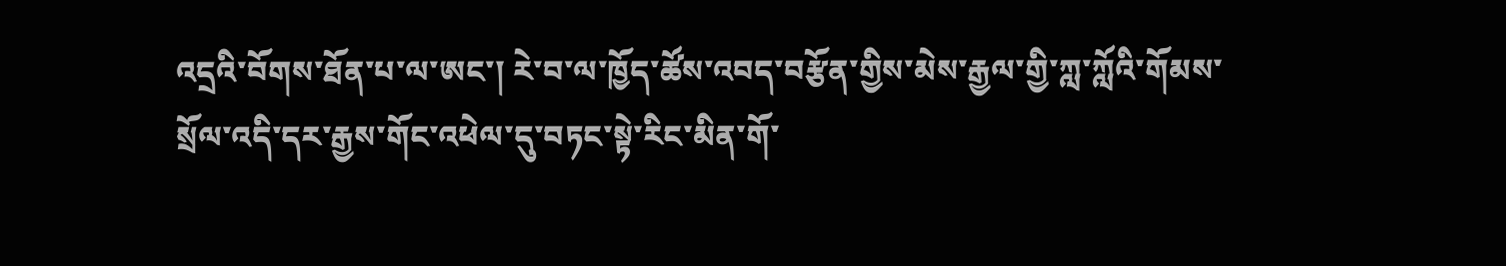འདྲའི་བོགས་ཐོན་པ་ལ་ཨང་། རེ་བ་ལ་ཁྱོད་ཚོས་འབད་བརྩོན་གྱིས་མེས་རྒྱལ་གྱི་ཀླ་ཀློའི་གོམས་སྲོལ་འདི་དར་རྒྱས་གོང་འཕེལ་དུ་བཏང་སྟེ་རིང་མིན་གོ་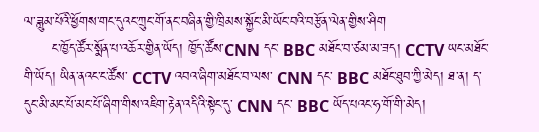ལ་ཟླུམ་པོའི་ཕྱོགས་གང་དུའང་ཀྲུང་གོ་ནང་བཞིན་གྱི་ཁྲིམས་སྐྱོང་མི་ཡོང་བའི་བརྩོན་ལེན་གྱིས་ཤིག
      ང་ཁྱོད་ཚོར་སྨོན་པ་འཆོར་གྱིན་ཡོད། ཁྱོད་ཚོས་CNN དང་ BBC མཐོང་བ་ཙམ་མ་ཟད། CCTV ཡང་མཐོང་གི་ཡོད། ཡིན་ནའང་ང་ཚོས་ CCTV འབའ་ཞིག་མཐོང་བ་ལས་ CNN དང་ BBC མཐོང་ཐུབ་ཀྱི་མེད། ཐ་ན། ད་དུང་མི་མང་པོ་མང་པོ་ཞིག་གིས་འཇིག་རྟེན་འདིའི་སྟེང་དུ་ CNN དང་ BBC ཡོད་པའང་ཧ་གོ་གི་མེད།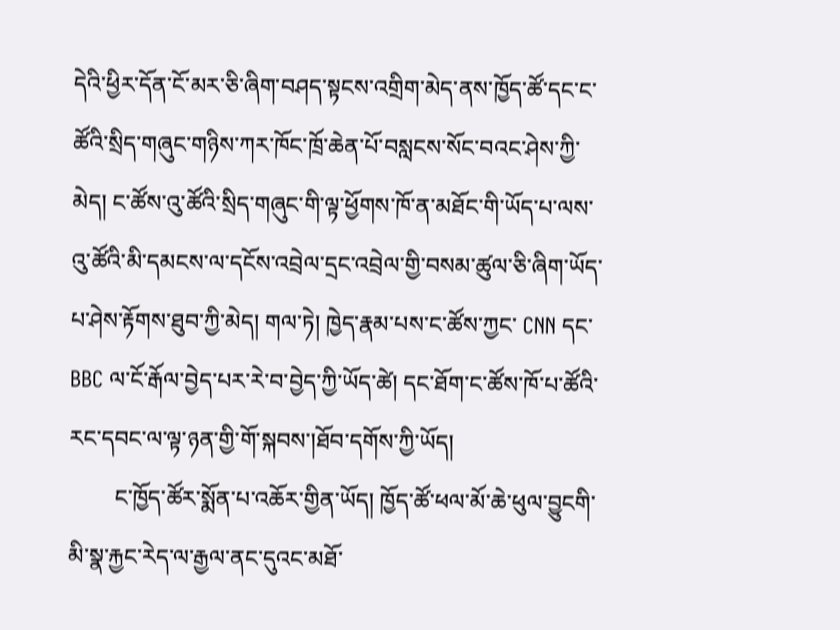དེའི་ཕྱིར་དོན་ངོ་མར་ཅི་ཞིག་བཤད་སྟངས་འགྲིག་མེད་ནས་ཁྱོད་ཚོ་དང་ང་ཚོའི་སྲིད་གཞུང་གཉིས་ཀར་ཁོང་ཁྲོ་ཆེན་པོ་བསླངས་སོང་བའང་ཤེས་ཀྱི་མེད། ང་ཚོས་འུ་ཚོའི་སྲིད་གཞུང་གི་ལྟ་ཕྱོགས་ཁོ་ན་མཐོང་གི་ཡོད་པ་ལས་འུ་ཚོའི་མི་དམངས་ལ་དངོས་འབྲེལ་དྲང་འབྲེལ་གྱི་བསམ་ཚུལ་ཅི་ཞིག་ཡོད་པ་ཤེས་རྟོགས་ཐུབ་ཀྱི་མེད། གལ་ཏེ། ཁྱེད་རྣམ་པས་ང་ཚོས་ཀྱང་ CNN དང་ BBC ལ་ངོ་རྒོལ་བྱེད་པར་རེ་བ་བྱེད་ཀྱི་ཡོད་ཚེ། དང་ཐོག་ང་ཚོས་ཁོ་པ་ཚོའི་རང་དབང་ལ་ལྟ་ཉན་གྱི་གོ་སྐབས་།ཐོབ་དགོས་ཀྱི་ཡོད།
        ང་ཁྱོད་ཚོར་སྨོན་པ་འཆོར་གྱིན་ཡོད། ཁྱོད་ཚོ་ཕལ་མོ་ཆེ་ཕུལ་བྱུངགི་མི་སྣ་རྐྱང་རེད་ལ་རྒྱལ་ནང་དུའང་མཐོ་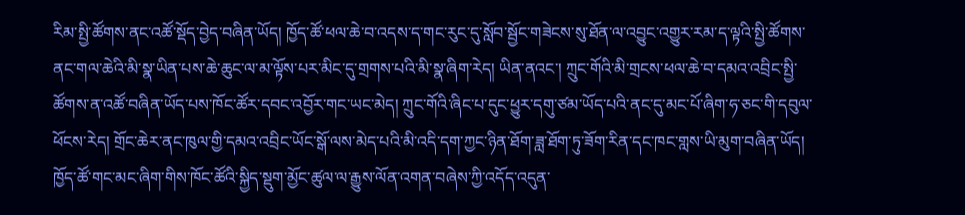རིམ་སྤྱི་ཚོགས་ནང་འཚོ་སྡོད་བྱེད་བཞིན་ཡོད། ཁྱོད་ཚོ་ཕལ་ཆེ་བ་འདས་ད་གང་རུང་དུ་སློབ་སྦྱོང་གཟེངས་སུ་ཐོན་ལ་འབྱུང་འགྱུར་རམ་ད་ལྟའི་སྤྱི་ཚོགས་ནང་གལ་ཆེའི་མི་སྣ་ཡིན་པས་ཆེ་ཆུང་ལ་མ་ལྟོས་པར་མིང་དུ་གྲགས་པའི་མི་སྣ་ཞིག་རེད། ཡིན་ནའང་། ཀྲུང་གོའི་མི་གྲངས་ཕལ་ཆེ་བ་དམའ་འབྲིང་སྤྱི་ཚོགས་ན་འཚོ་བཞིན་ཡོད་པས་ཁོང་ཚོར་དབང་འབྱོར་གང་ཡང་མེད། ཀྲུང་གོའི་ཞིང་པ་དུང་ཕྱུར་དགུ་ཙམ་ཡོད་པའི་ནང་དུ་མང་པོ་ཞིག་ཧ་ཅང་གི་དབུལ་ཕོངས་རེད། གྲོང་ཆེར་ནང་ཁུལ་གྱི་དམའ་འབྲིང་ཡོང་སྒོ་ལས་མེད་པའི་མི་འདི་དག་ཀྱང་ཉིན་ཐོག་ཟླ་ཐོག་ཏུ་ཟོག་རིན་དང་ཁང་གླས་ཡི་མུག་བཞིན་ཡོད། ཁྱོད་ཚོ་གང་མང་ཞིག་གིས་ཁོང་ཚོའི་སྐྱིད་སྡུག་མྱོང་ཚུལ་ལ་རྒྱུས་ལོན་འགན་བཞེས་ཀྱི་འདོད་འདུན་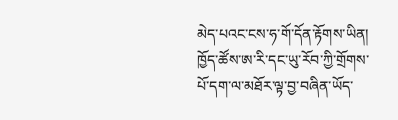མེད་པའང་ངས་ཧ་གོ་དོན་རྟོགས་ཡིན། ཁྱོད་ཚོས་ཨ་རི་དང་ཡུ་རོབ་ཀྱི་གྲོགས་པོ་དག་ལ་མཐོར་ལྟ་བྱ་བཞིན་ཡོད་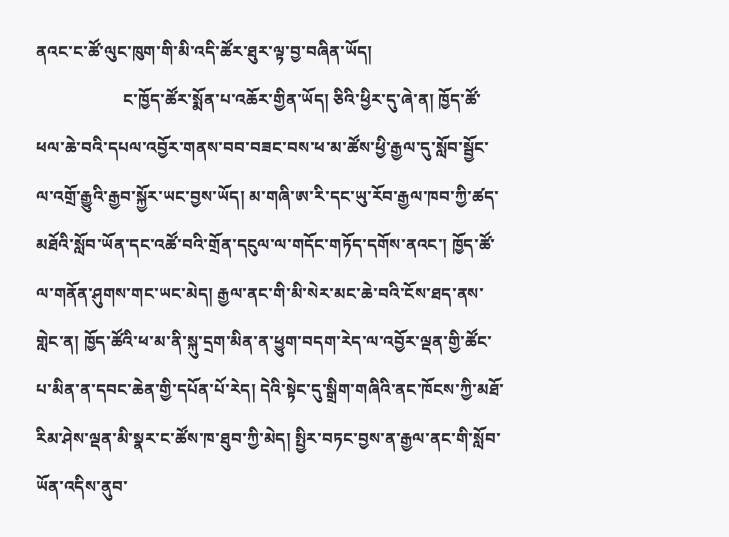ནའང་ང་ཚོ་ལུང་ཁུག་གི་མི་འདི་ཚོར་ཐུར་ལྟ་བྱ་བཞིན་ཡོད།
                     ང་ཁྱོད་ཚོར་སྨོན་པ་འཆོར་གྱིན་ཡོད། ཅིའི་ཕྱིར་དུ་ཞེ་ན། ཁྱོད་ཚོ་ཕལ་ཆེ་བའི་དཔལ་འབྱོར་གནས་བབ་བཟང་བས་ཕ་མ་ཚོས་ཕྱི་རྒྱལ་དུ་སློབ་སྦྱོང་ལ་འགྲོ་རྒྱུའི་རྒྱབ་སྐྱོར་ཡང་བྱས་ཡོད། མ་གཞི་ཨ་རི་དང་ཡུ་རོབ་རྒྱལ་ཁབ་ཀྱི་ཚད་མཐོའི་སློབ་ཡོན་དང་འཚོ་བའི་གྲོན་དངུལ་ལ་གདོང་གཏོད་དགོས་ནའང་། ཁྱོད་ཚོ་ལ་གནོན་ཤུགས་གང་ཡང་མེད། རྒྱལ་ནང་གི་མི་སེར་མང་ཆེ་བའི་ངོས་ཐད་ནས་གླེང་ན། ཁྱོད་ཚོའི་ཕ་མ་ནི་སྐུ་དྲག་མིན་ན་ཕྱུག་བདག་རེད་ལ་འབྱོར་ལྡན་གྱི་ཚོང་པ་མིན་ན་དབང་ཆེན་གྱི་དཔོན་པོ་རེད། དེའི་སྟེང་དུ་སྒྲིག་གཞིའི་ནང་ཁོངས་ཀྱི་མཐོ་རིམ་ཤེས་ལྡན་མི་སྣར་ང་ཚོས་ཁ་ཐུབ་ཀྱི་མེད། སྤྱིར་བཏང་བྱས་ན་རྒྱལ་ནང་གི་སློབ་ཡོན་འདིས་ནུབ་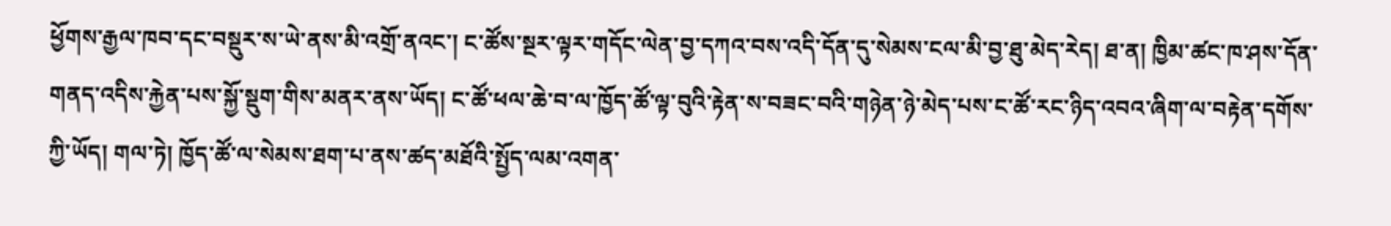ཕྱོགས་རྒྱལ་ཁབ་དང་བསྡུར་ས་ཡེ་ནས་མི་འགྲོ་ནའང་། ང་ཚོས་སྔར་ལྟར་གདོང་ལེན་བྱ་དཀའ་བས་འདི་དོན་དུ་སེམས་ངལ་མི་བྱ་ཐུ་མེད་རེད། ཐ་ན། ཁྱིམ་ཚང་ཁ་ཤས་དོན་གནད་འདིས་རྐྱེན་པས་སྐྱོ་སྡུག་གིས་མནར་ནས་ཡོད། ང་ཚོ་ཕལ་ཆེ་བ་ལ་ཁྱོད་ཚོ་ལྟ་བུའི་རྟེན་ས་བཟང་བའི་གཉེན་ཉེ་མེད་པས་ང་ཚོ་རང་ཉིད་འབའ་ཞིག་ལ་བརྟེན་དགོས་ཀྱི་ཡོད། གལ་ཏེ། ཁྱོད་ཚོ་ལ་སེམས་ཐག་པ་ནས་ཚད་མཐོའི་སྤྱོད་ལམ་འགན་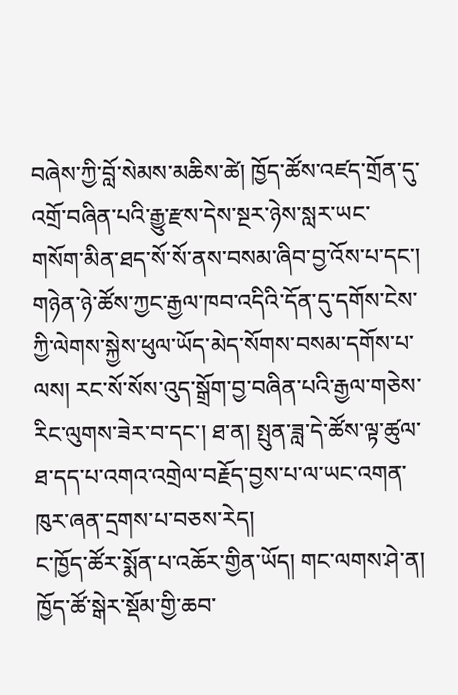བཞེས་ཀྱི་བློ་སེམས་མཆིས་ཚེ། ཁྱོད་ཚོས་འཛད་གྲོན་དུ་འགྲོ་བཞིན་པའི་རྒྱུ་རྫས་དེས་སྔར་ཉེས་སླར་ཡང་གསོག་མིན་ཐད་སོ་སོ་ནས་བསམ་ཞིབ་བྱ་འོས་པ་དང་། གཉེན་ཉེ་ཚོས་ཀྱང་རྒྱལ་ཁབ་འདིའི་དོན་དུ་དགོས་ངེས་ཀྱི་ལེགས་སྐྱེས་ཕུལ་ཡོད་མེད་སོགས་བསམ་དགོས་པ་ལས། རང་སོ་སོས་འུད་སྒྲོག་བྱ་བཞིན་པའི་རྒྱལ་གཅེས་རིང་ལུགས་ཟེར་བ་དང་། ཐ་ན། སྤུན་ཟླ་དེ་ཚོས་ལྟ་ཚུལ་ཐ་དད་པ་འགའ་འགྲེལ་བརྗོད་བྱས་པ་ལ་ཡང་འགན་ཁུར་ཞན་དྲགས་པ་བཅས་རེད།
ང་ཁྱོད་ཚོར་སྨོན་པ་འཆོར་གྱིན་ཡོད། གང་ལགས་ཤེ་ན། ཁྱོད་ཚོ་སྒེར་སྡོམ་གྱི་ཆབ་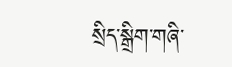སྲིད་སྒྲིག་གཞི་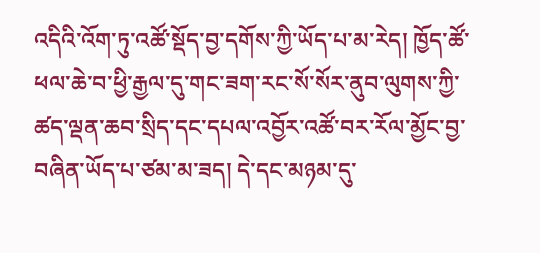འདིའི་འོག་ཏུ་འཚོ་སྡོད་བྱ་དགོས་ཀྱི་ཡོད་པ་མ་རེད། ཁྱོད་ཚོ་ཕལ་ཆེ་བ་ཕྱི་རྒྱལ་དུ་གང་ཟག་རང་སོ་སོར་ནུབ་ལུགས་ཀྱི་ཚད་ལྡན་ཆབ་སྲིད་དང་དཔལ་འབྱོར་འཚོ་བར་རོལ་མྱོང་བྱ་བཞིན་ཡོད་པ་ཙམ་མ་ཟད། དེ་དང་མཉམ་དུ་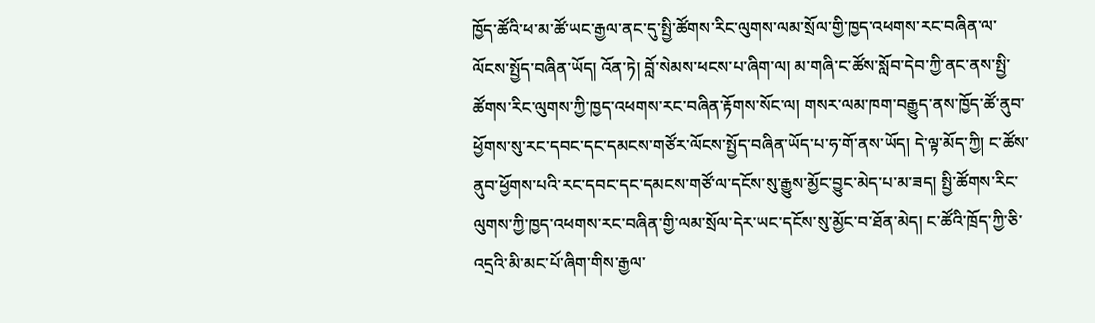ཁྱོད་ཚོའི་ཕ་མ་ཚོ་ཡང་རྒྱལ་ནང་དུ་སྤྱི་ཚོགས་རིང་ལུགས་ལམ་སྲོལ་གྱི་ཁྱད་འཕགས་རང་བཞིན་ལ་ལོངས་སྤྱོད་བཞིན་ཡོད། འོན་ཏེ། བློ་སེམས་ཕངས་པ་ཞིག་ལ། མ་གཞི་ང་ཚོས་སློབ་དེབ་ཀྱི་ནང་ནས་སྤྱི་ཚོགས་རིང་ལུགས་ཀྱི་ཁྱད་འཕགས་རང་བཞིན་རྟོགས་སོང་ལ། གསར་ལམ་ཁག་བརྒྱུད་ནས་ཁྱོད་ཚོ་ནུབ་ཕྱོགས་སུ་རང་དབང་དང་དམངས་གཙོར་ལོངས་སྤྱོད་བཞིན་ཡོད་པ་ཧ་གོ་ནས་ཡོད། དེ་ལྟ་མོད་ཀྱི། ང་ཚོས་ནུབ་ཕྱོགས་པའི་རང་དབང་དང་དམངས་གཙོ་ལ་དངོས་སུ་རྒྱུས་མྱོང་བྱུང་མེད་པ་མ་ཟད། སྤྱི་ཚོགས་རིང་ལུགས་ཀྱི་ཁྱད་འཕགས་རང་བཞིན་གྱི་ལམ་སྲོལ་དེར་ཡང་དངོས་སུ་མྱོང་བ་ཐོན་མེད། ང་ཚོའི་ཁྲོད་ཀྱི་ཅི་འདྲའི་མི་མང་པོ་ཞིག་གིས་རྒྱལ་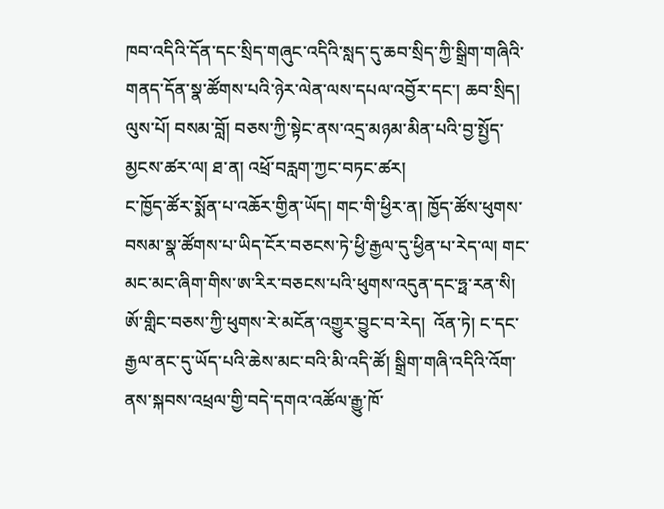ཁབ་འདིའི་དོན་དང་སྲིད་གཞུང་འདིའི་སླད་དུ་ཆབ་སྲིད་ཀྱི་སྒྲིག་གཞིའི་གནད་དོན་སྣ་ཚོགས་པའི་ཉེར་ལེན་ལས་དཔལ་འབྱོར་དང་། ཆབ་སྲིད། ལུས་པོ། བསམ་བློ། བཅས་ཀྱི་སྟེང་ནས་འདྲ་མཉམ་མིན་པའི་བྱ་སྤྱོད་མྱངས་ཚར་ལ། ཐ་ན། འཕྲོ་བརླག་ཀྱང་བཏང་ཚར།
ང་ཁྱོད་ཚོར་སྨོན་པ་འཆོར་གྱིན་ཡོད། གང་གི་ཕྱིར་ན། ཁྱོད་ཚོས་ཕུགས་བསམ་སྣ་ཚོགས་པ་ཡིད་ངོར་བཅངས་ཏེ་ཕྱི་རྒྱལ་དུ་ཕྱིན་པ་རེད་ལ། གང་མང་མང་ཞིག་གིས་ཨ་རིར་བཅངས་པའི་ཕུགས་འདུན་དང་ཧྥ་རན་སི། ཨོ་གླིང་བཅས་ཀྱི་ཕུགས་རེ་མངོན་འགྱུར་བྱུང་བ་རེད།  འོན་ཏེ། ང་དང་རྒྱལ་ནང་དུ་ཡོད་པའི་ཆེས་མང་བའི་མི་འདི་ཚོ། སྒྲིག་གཞི་འདིའི་འོག་ནས་སྐབས་འཕྲལ་གྱི་བདེ་དགའ་འཚོལ་རྒྱུ་ཁོ་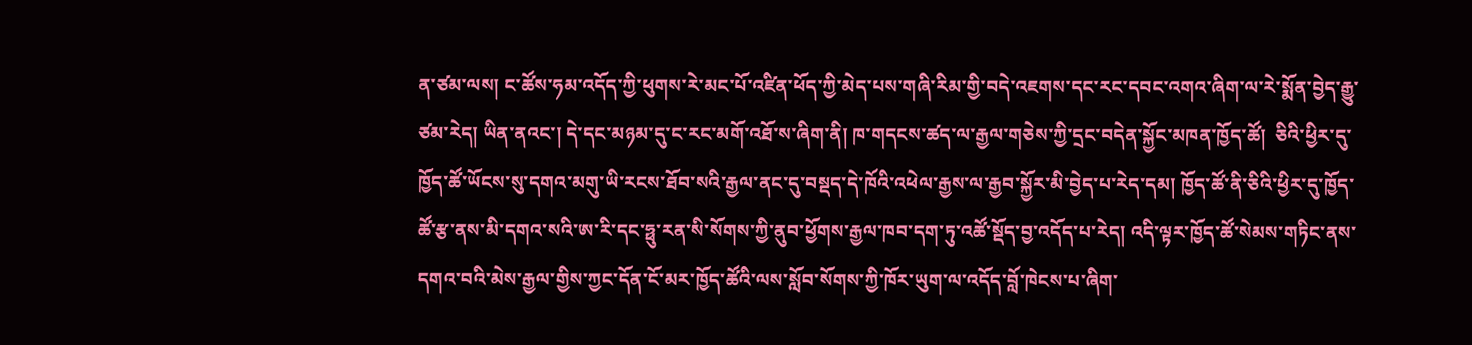ན་ཙམ་ལས། ང་ཚོས་ཧམ་འདོད་ཀྱི་ཕུགས་རེ་མང་པོ་འཛིན་ཕོད་ཀྱི་མེད་པས་གཞི་རིམ་གྱི་བདེ་འཇགས་དང་རང་དབང་འགའ་ཞིག་ལ་རེ་སྨོན་བྱེད་རྒྱུ་ཙམ་རེད། ཡིན་ནའང་། དེ་དང་མཉམ་དུ་ང་རང་མགོ་འཐོ་ས་ཞིག་ནི། ཁ་གདངས་ཚད་ལ་རྒྱལ་གཅེས་ཀྱི་དྲང་བདེན་སྐྱོང་མཁན་ཁྱོད་ཚོ།  ཅིའི་ཕྱིར་དུ་ཁྱོད་ཚོ་ཡོངས་སུ་དགའ་མགུ་ཡི་རངས་ཐོབ་སའི་རྒྱལ་ནང་དུ་བསྡད་དེ་ཁོའི་འཕེལ་རྒྱས་ལ་རྒྱབ་སྐྱོར་མི་བྱེད་པ་རེད་དམ། ཁྱོད་ཚོ་ནི་ཅིའི་ཕྱིར་དུ་ཁྱོད་ཚོ་རྩ་ནས་མི་དགའ་སའི་ཨ་རི་དང་ཧྥུ་རན་སི་སོགས་ཀྱི་ནུབ་ཕྱོགས་རྒྱལ་ཁབ་དག་ཏུ་འཚོ་སྡོད་བྱ་འདོད་པ་རེད། འདི་ལྟར་ཁྱོད་ཚོ་སེམས་གཏིང་ནས་དགའ་བའི་མེས་རྒྱལ་གྱིས་ཀྱང་དོན་ངོ་མར་ཁྱོད་ཚོའི་ལས་སློབ་སོགས་ཀྱི་ཁོར་ཡུག་ལ་འདོད་བློ་ཁེངས་པ་ཞིག་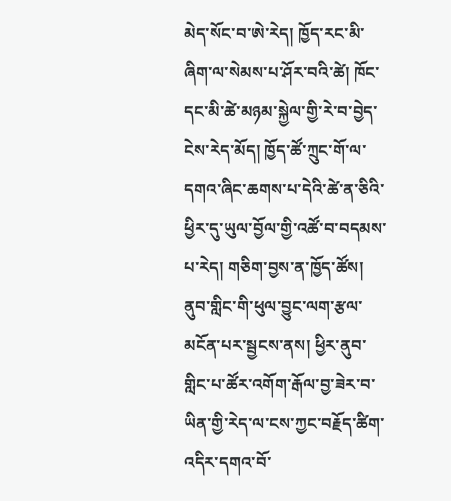མེད་སོང་བ་ཨེ་རེད། ཁྱོད་རང་མི་ཞིག་ལ་སེམས་པ་ཤོར་བའི་ཚེ། ཁོང་དང་མི་ཚེ་མཉམ་སྐྱེལ་གྱི་རེ་བ་བྱེད་ངེས་རེད་མོད། ཁྱོད་ཚོ་ཀྲུང་གོ་ལ་དགའ་ཞིང་ཆགས་པ་དེའི་ཚེ་ན་ཅིའི་ཕྱིར་དུ་ཡུལ་བྱོལ་གྱི་འཚོ་བ་བདམས་པ་རེད། གཅིག་བྱས་ན་ཁྱོད་ཚོས། ནུབ་གླིང་གི་ཕུལ་བྱུང་ལག་རྩལ་མངོན་པར་སྦྱངས་ནས། ཕྱིར་ནུབ་གླིང་པ་ཚོར་འགོག་རྒོལ་བྱ་ཟེར་བ་ཡིན་གྱི་རེད་ལ་ངས་ཀྱང་བརྗོད་ཚིག་འདིར་དགའ་བོ་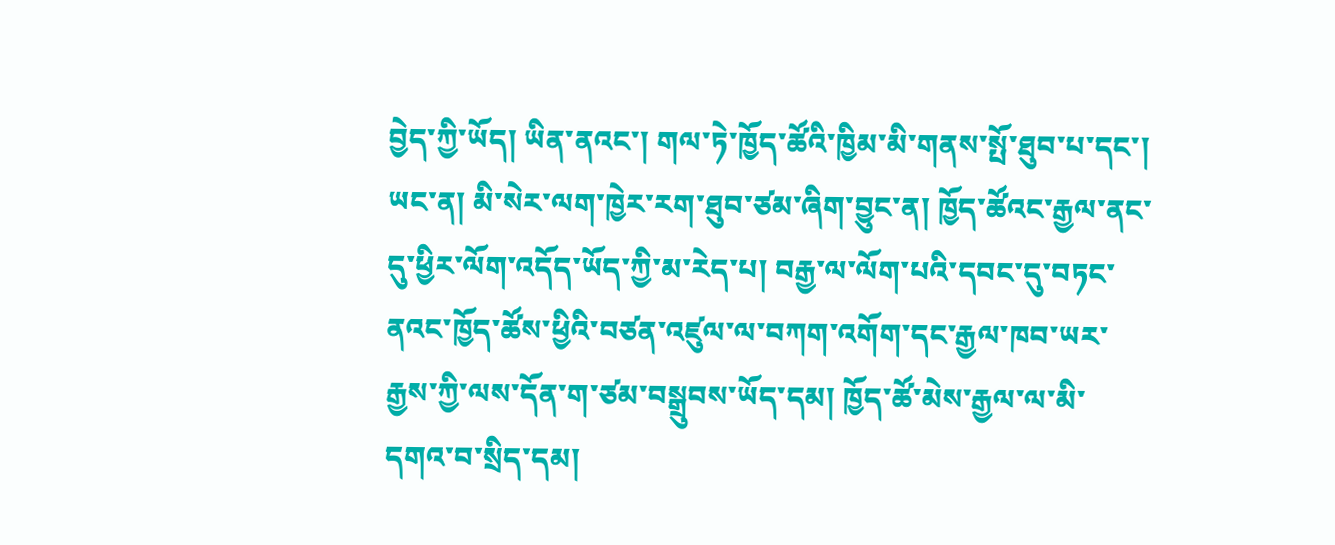བྱེད་ཀྱི་ཡོད། ཡིན་ནའང་། གལ་ཏེ་ཁྱོད་ཚོའི་ཁྱིམ་མི་གནས་སྤོ་ཐུབ་པ་དང་། ཡང་ན། མི་སེར་ལག་ཁྱེར་རག་ཐུབ་ཙམ་ཞིག་བྱུང་ན། ཁྱོད་ཚོའང་རྒྱལ་ནང་དུ་ཕྱིར་ལོག་འདོད་ཡོད་ཀྱི་མ་རེད་པ། བརྒྱ་ལ་ལོག་པའི་དབང་དུ་བཏང་ནའང་ཁྱོད་ཚོས་ཕྱིའི་བཙན་འཛུལ་ལ་བཀག་འགོག་དང་རྒྱལ་ཁབ་ཡར་རྒྱས་ཀྱི་ལས་དོན་ག་ཙམ་བསྒྲུབས་ཡོད་དམ། ཁྱོད་ཚོ་མེས་རྒྱལ་ལ་མི་དགའ་བ་སྲིད་དམ།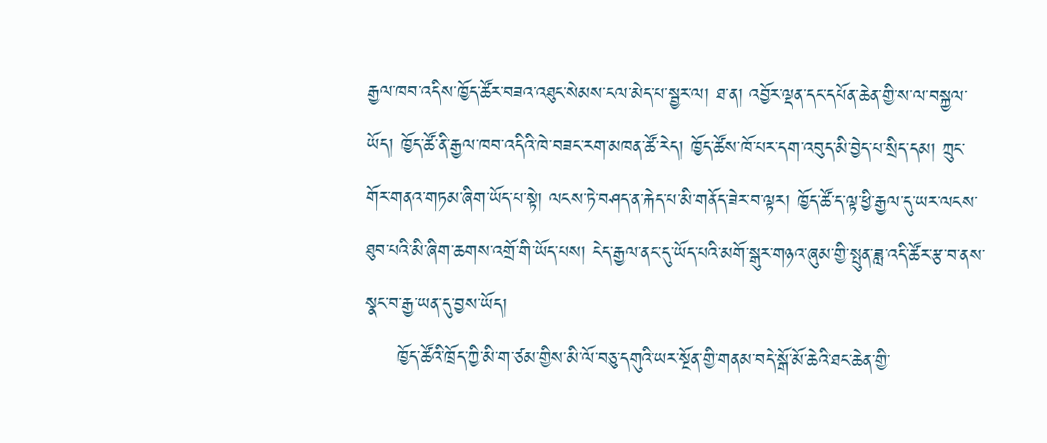རྒྱལ་ཁབ་འདིས་ཁྱོད་ཚོར་བཟའ་འཐུང་སེམས་ངལ་མེད་པ་སྦྱར་ལ། ཐ་ན། འབྱོར་ལྡན་དང་དཔོན་ཆེན་གྱི་ས་ལ་བསྐྱལ་ཡོད། ཁྱོད་ཚོ་ནི་རྒྱལ་ཁབ་འདིའི་ཁེ་བཟང་རག་མཁན་ཚོ་རེད། ཁྱོད་ཚོས་ཁོ་པར་དག་འབུད་མི་བྱེད་པ་སྲིད་དམ། ཀྲུང་གོར་གནའ་གཏམ་ཞིག་ཡོད་པ་སྟེ། ལངས་ཏེ་བཤད་ན་རྐེད་པ་མི་གནོད་ཟེར་བ་ལྟར། ཁྱོད་ཚོ་ད་ལྟ་ཕྱི་རྒྱལ་དུ་ཡར་ལངས་ཐུབ་པའི་མི་ཞིག་ཆགས་འགྲོ་གི་ཡོད་པས། ངེད་རྒྱལ་ནང་དུ་ཡོད་པའི་མགོ་སྒུར་གཉའ་ཞུམ་གྱི་སྤུན་ཟླ་འདི་ཚོར་རྩ་བ་ནས་སྣང་བ་རྒྱ་ཡན་དུ་བྱས་ཡོད།
     ཁྱོད་ཚོའི་ཁྲོད་ཀྱི་མི་ག་ཙམ་གྱིས་མི་ལོ་བཅུ་དགུའི་ཡར་སྔོན་གྱི་གནམ་བདེ་སྒོ་མོ་ཆེའི་ཐང་ཆེན་གྱི་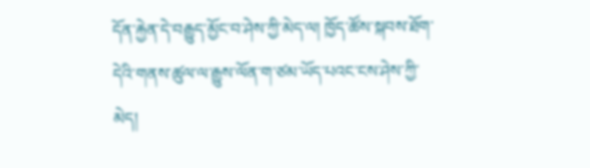དོན་རྐྱེན་དེ་བརྒྱུད་མྱོང་བ་ཤེས་ཀྱི་མེད་ལ། ཁྱོད་ཚོས་སྐབས་ཐོག་དེའི་གནས་ཚུལ་ལ་རྒྱུས་ལོན་ག་ཙམ་ཡོད་པའང་ངས་ཤེས་ཀྱི་མེད།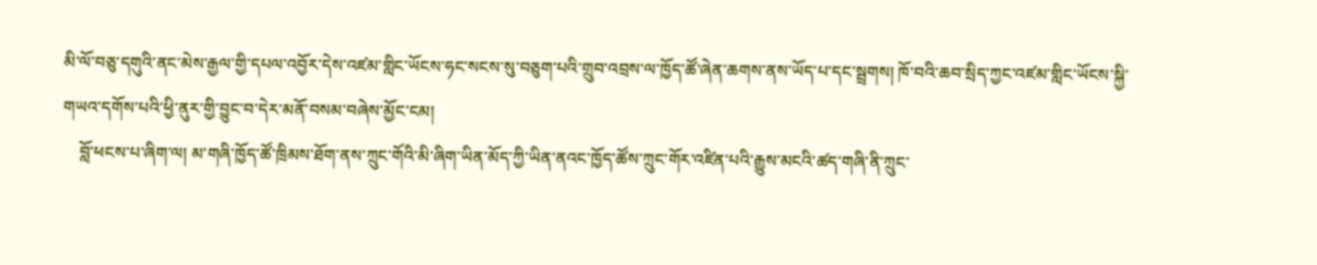མི་ལོ་བཅུ་དགུའི་ནང་མེས་རྒྱལ་གྱི་དཔལ་འབྱོར་དེས་འཛམ་གླིང་ཡོངས་ཧང་སངས་སུ་བཅུག་པའི་གྲུབ་འབྲས་ལ་ཁྱོད་ཚོ་ཞེན་ཆགས་ནས་ཡོད་པ་དང་སྦྲགས། ཁོ་བའི་ཆབ་སྲིད་ཀྱང་འཛམ་གླིང་ཡོངས་སྐྱི་གཡའ་དགོས་པའི་ཕྱི་ནུར་གྱི་བྱུང་བ་དེར་མནོ་བསམ་བཞེས་མྱོང་ངམ།
    བློ་ཕངས་པ་ཞིག་ལ། མ་གཞི་ཁྱོད་ཚོ་ཁྲིམས་ཐོག་ནས་ཀྲུང་གོའི་མི་ཞིག་ཡིན་མོད་ཀྱི་ཡིན་ནའང་ཁྱོད་ཚོས་ཀྲུང་གོར་འཛིན་པའི་རྒྱུས་མངའི་ཚད་གཞི་ནི་ཀྲུང་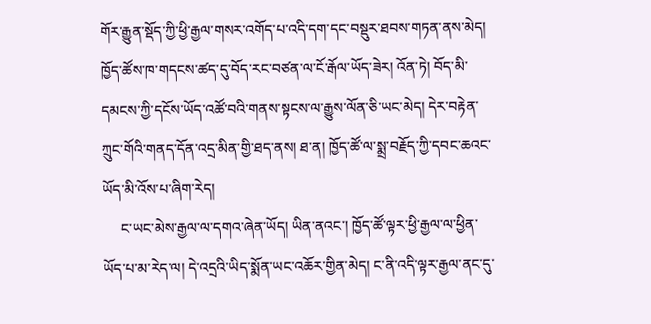གོར་རྒྱུན་སྡོད་ཀྱི་ཕྱི་རྒྱལ་གསར་འགོད་པ་འདི་དག་དང་བསྡུར་ཐབས་གཏན་ནས་མེད། ཁྱོད་ཚོས་ཁ་གདངས་ཚད་དུ་བོད་རང་བཙན་ལ་ངོ་རྒོལ་ཡོད་ཟེར། འོན་ཏེ། བོད་མི་དམངས་ཀྱི་དངོས་ཡོད་འཚོ་བའི་གནས་སྟངས་ལ་རྒྱུས་ལོན་ཅི་ཡང་མེད། དེར་བརྟེན་ཀྲུང་གོའི་གནད་དོན་འདྲ་མིན་གྱི་ཐད་ནས། ཐ་ན། ཁྱོད་ཚོ་ལ་སྨྲ་བརྗོད་ཀྱི་དབང་ཆའང་ཡོད་མི་འོས་པ་ཞིག་རེད།
     ང་ཡང་མེས་རྒྱལ་ལ་དགའ་ཞེན་ཡོད། ཡིན་ནའང་། ཁྱོད་ཚོ་ལྟར་ཕྱི་རྒྱལ་ལ་ཕྱིན་ཡོད་པ་མ་རེད་ལ། དེ་འདྲའི་ཡིད་སྨོན་ཡང་འཆོར་གྱིན་མེད། ང་ནི་འདི་ལྟར་རྒྱལ་ནང་དུ་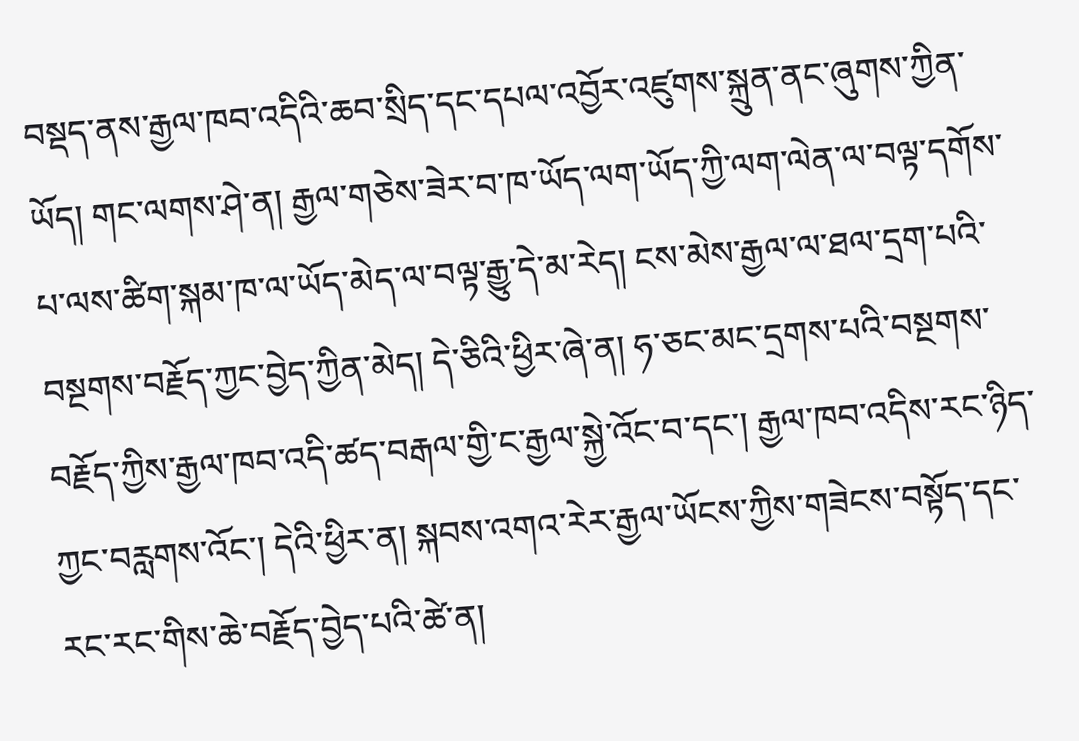བསྡད་ནས་རྒྱལ་ཁབ་འདིའི་ཆབ་སྲིད་དང་དཔལ་འབྱོར་འཛུགས་སྐྲུན་ནང་ཞུགས་ཀྱིན་ཡོད། གང་ལགས་ཤེ་ན། རྒྱལ་གཅེས་ཟེར་བ་ཁ་ཡོད་ལག་ཡོད་ཀྱི་ལག་ལེན་ལ་བལྟ་དགོས་པ་ལས་ཚིག་སྐམ་ཁ་ལ་ཡོད་མེད་ལ་བལྟ་རྒྱུ་དེ་མ་རེད། ངས་མེས་རྒྱལ་ལ་ཐལ་དྲག་པའི་བསྔགས་བརྗོད་ཀྱང་བྱེད་ཀྱིན་མེད། དེ་ཅིའི་ཕྱིར་ཞེ་ན། ཧ་ཅང་མང་དྲགས་པའི་བསྔགས་བརྗོད་ཀྱིས་རྒྱལ་ཁབ་འདི་ཚད་བརྒལ་གྱི་ང་རྒྱལ་སྐྱེ་འོང་བ་དང་། རྒྱལ་ཁབ་འདིས་རང་ཉིད་ཀྱང་བརླགས་འོང་། དེའི་ཕྱིར་ན། སྐབས་འགའ་རེར་རྒྱལ་ཡོངས་ཀྱིས་གཟེངས་བསྟོད་དང་རང་རང་གིས་ཆེ་བརྗོད་བྱེད་པའི་ཚེ་ན།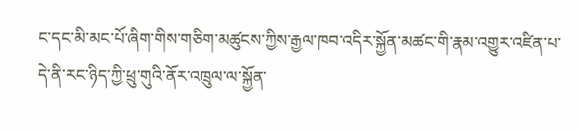ང་དང་མི་མང་པོ་ཞིག་གིས་གཅིག་མཚུངས་ཀྱིས་རྒྱལ་ཁབ་འདིར་སྐྱོན་མཚང་གི་རྣམ་འགྱུར་འཛིན་པ་དེ་ནི་རང་ཉིད་ཀྱི་ཕྲུ་གུའི་ནོར་འཁྲུལ་ལ་སྐྱོན་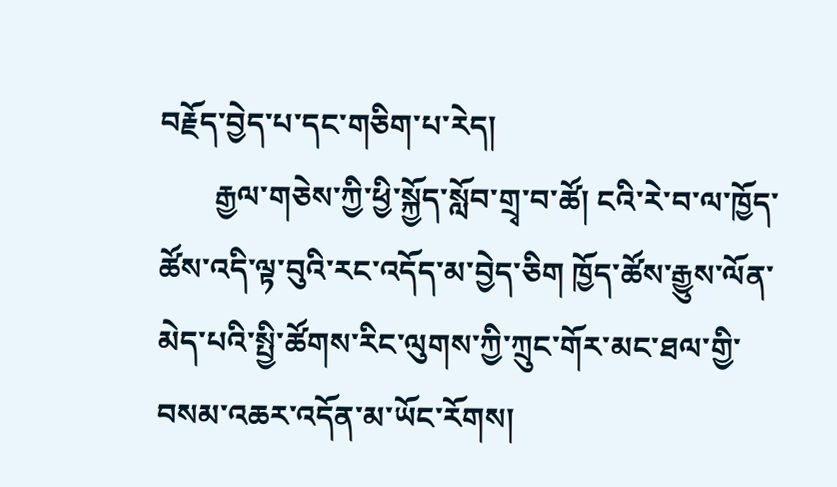བརྗོད་བྱེད་པ་དང་གཅིག་པ་རེད།
       རྒྱལ་གཅེས་ཀྱི་ཕྱི་སྐྱོད་སློབ་གྲྭ་བ་ཚོ། ངའི་རེ་བ་ལ་ཁྱོད་ཚོས་འདི་ལྟ་བུའི་རང་འདོད་མ་བྱེད་ཅིག ཁྱོད་ཚོས་རྒྱུས་ལོན་མེད་པའི་སྤྱི་ཚོགས་རིང་ལུགས་ཀྱི་ཀྲུང་གོར་མང་ཐལ་གྱི་བསམ་འཆར་འདོན་མ་ཡོང་རོགས།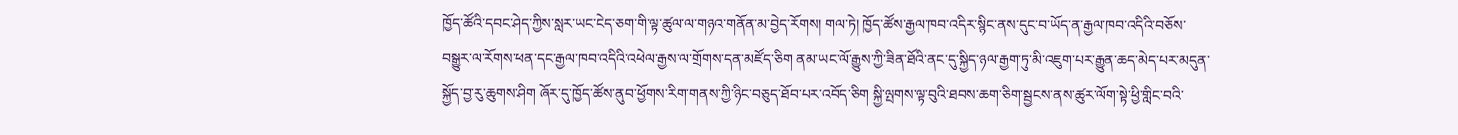ཁྱོད་ཚོའི་དབང་ཤེད་ཀྱིས་སླར་ཡང་ངེད་ཅག་གི་ལྟ་ཚུལ་ལ་གཉའ་གནོན་མ་བྱེད་རོགས། གལ་ཏེ། ཁྱོད་ཚོས་རྒྱལ་ཁབ་འདིར་སྙིང་ནས་དུང་བ་ཡོད་ན་རྒྱལ་ཁབ་འདིའི་བཅོས་བསྒྱུར་ལ་རོགས་ཕན་དང་རྒྱལ་ཁབ་འདིའི་འཕེལ་རྒྱས་ལ་གྲོགས་དན་མཛོད་ཅིག ནམ་ཡང་ལོ་རྒྱུས་ཀྱི་ཟིན་ཐོའི་ནང་དུ་སྐྱིད་ཉལ་རྒྱག་ཏུ་མི་འཇུག་པར་རྒྱུན་ཆད་མེད་པར་མདུན་སྐྱོད་བྱ་རུ་ཆུགས་ཤིག ཞོར་དུ་ཁྱོད་ཚོས་ནུབ་ཕྱོགས་རིག་གནས་ཀྱི་ཉིང་བཅུད་ཐོབ་པར་འབོད་ཅིག སྐྱི་ལྤགས་ལྟ་བུའི་ཐབས་ཆག་ཅིག་སྦྱངས་ནས་ཚུར་ལོག་སྟེ་ཕྱི་གླིང་བའི་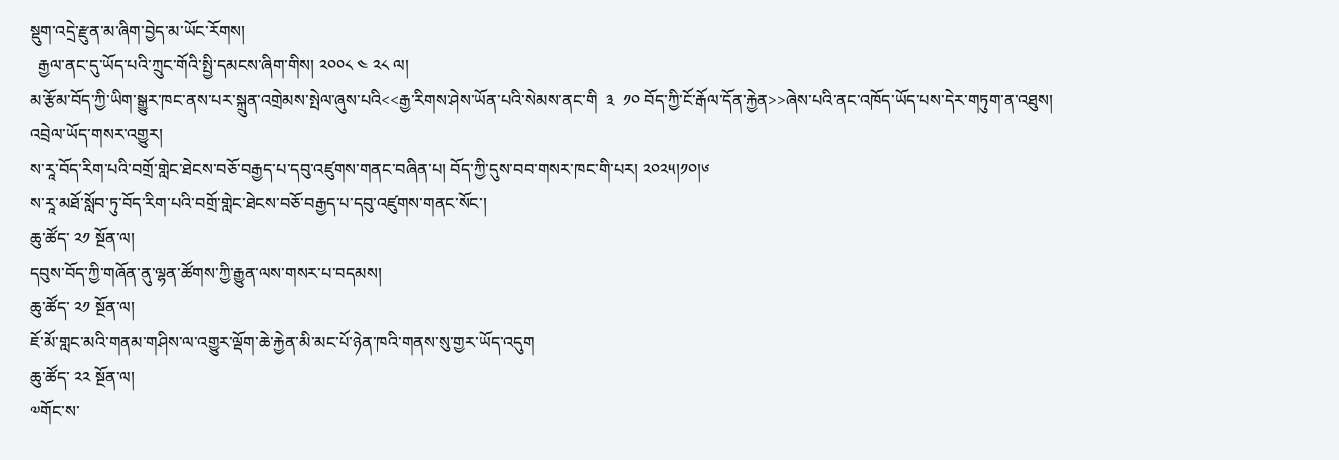སྡུག་འདྲེ་རྫུན་མ་ཞིག་བྱེད་མ་ཡོང་རོགས།
  རྒྱལ་ནང་དུ་ཡོད་པའི་ཀྲུང་གོའི་སྤྱི་དམངས་ཞིག་གིས། ༢༠༠༨ ༤ ༢༨ ལ།
མ་རྩོམ་བོད་ཀྱི་ཡིག་སྒྱུར་ཁང་ནས་པར་སྐྲུན་འགྲེམས་སྤེལ་ཞུས་པའི<<རྒྱ་རིགས་ཤེས་ཡོན་པའི་སེམས་ནང་གི  ༣  ༡༠ བོད་ཀྱི་ངོ་རྒོལ་དོན་རྐྱེན>>ཞེས་པའི་ནང་འཁོད་ཡོད་པས་དེར་གཏུག་ན་འཐུས།
འབྲེལ་ཡོད་གསར་འགྱུར།
ས་རཱ་བོད་རིག་པའི་བགྲོ་གླེང་ཐེངས་བཅོ་བརྒྱད་པ་དབུ་འཛུགས་གནང་བཞིན་པ། བོད་ཀྱི་དུས་བབ་གསར་ཁང་གི་པར། ༢༠༢༥།༡༠།༦
ས་རཱ་མཐོ་སློབ་ཏུ་བོད་རིག་པའི་བགྲོ་གླེང་ཐེངས་བཅོ་བརྒྱད་པ་དབུ་འཛུགས་གནང་སོང་།
ཆུ་ཚོད་ ༢༡ སྔོན་ལ།
དབུས་བོད་ཀྱི་གཞོན་ནུ་ལྷན་ཚོགས་ཀྱི་རྒྱུན་ལས་གསར་པ་བདམས།
ཆུ་ཚོད་ ༢༡ སྔོན་ལ།
ཇོ་མོ་གླང་མའི་གནམ་གཤིས་ལ་འགྱུར་ལྡོག་ཆེ་རྐྱེན་མི་མང་པོ་ཉེན་ཁའི་གནས་སུ་གྱར་ཡོད་འདུག
ཆུ་ཚོད་ ༢༢ སྔོན་ལ།
༧གོང་ས་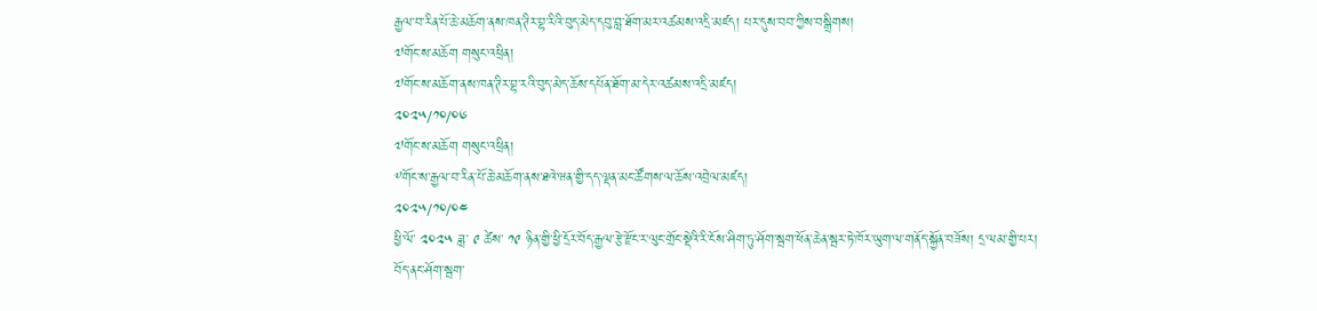རྒྱལ་བ་རིན་པོ་ཆེ་མཆོག་ནས་ཁན་ཊིར་བྷ་རིའི་བུད་མེད་དབུ་བླ་ཐོག་མར་འཚམས་འདྲི་མཛད། པར་དུས་བབ་ཀྱིས་བསྒྲིགས།
༧གོང་ས་མཆོག གསུང་འཕྲིན།
༧གོང་ས་མཆོག་ནས་ཁན་ཊིར་བྷ་རའི་བུད་མེད་ཆོས་དཔོན་ཐོག་མ་དེར་འཚམས་འདྲི་མཛད།
༢༠༢༥/༡༠/༠༦
༧གོང་ས་མཆོག གསུང་འཕྲིན།
༸གོང་ས་རྒྱལ་བ་རིན་པོ་ཆེ་མཆོག་ནས་ཐའེ་ཝན་གྱི་དད་ལྡན་མང་ཚོགས་ལ་ཆོས་འབྲེལ་མཛད།
༢༠༢༥/༡༠/༠༤
ཕྱི་ལོ་ ༢༠༢༥ ཟླ་ ༩ ཚེས་ ༡༩ ཉིན་གྱི་ཕྱི་དྲོར་བོད་རྒྱལ་རྩེ་རྫོང་ར་ལུང་གྲོང་སྡེའི་རི་ངོས་ཤིག་ཏུ་ཤོག་སྦག་ཕོན་ཆེན་སྦར་ཏེ་ཁོར་ཡུག་ལ་གནོད་སྐྱོན་བཟོས། དྲ་ལམ་གྱི་པར།
བོད་ནང་ཤོག་སྦག་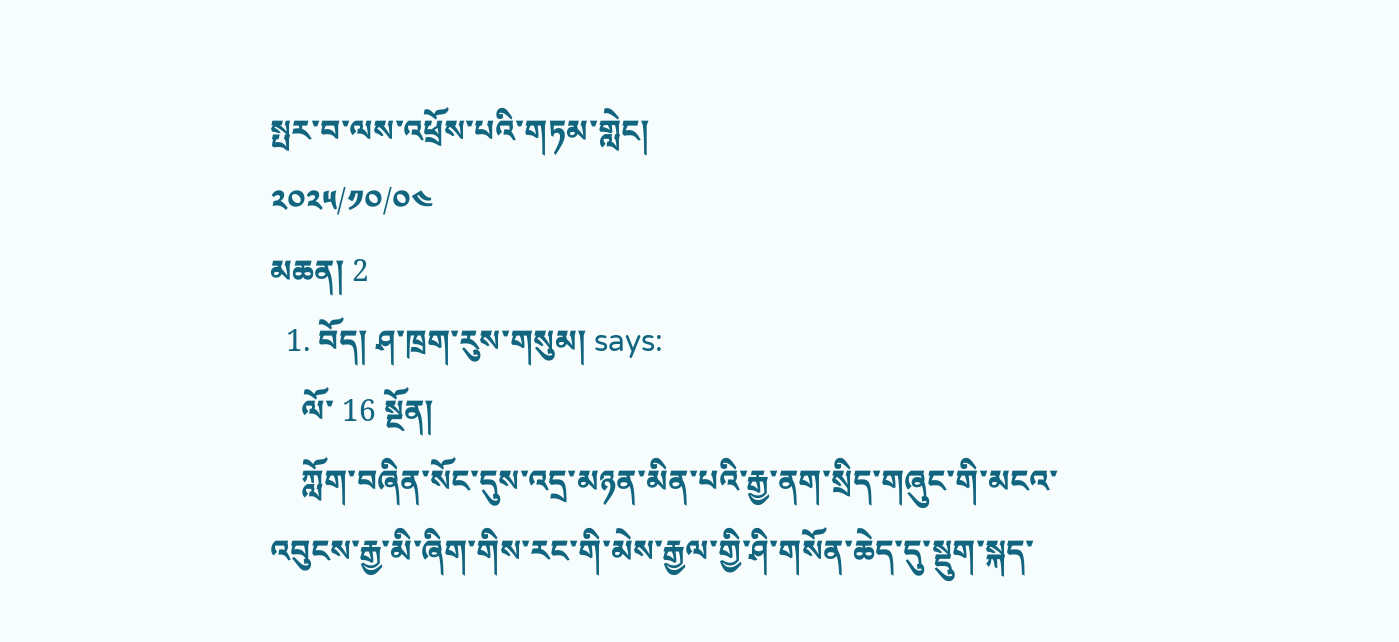སྤར་བ་ལས་འཕྲོས་པའི་གཏམ་གླེང།
༢༠༢༥/༡༠/༠༤
མཆན། 2
  1. བོད། ཤ་ཁྲག་རུས་གསུམ། says:
    ལོ་ 16 སྔོན།
    ཀློག་བཞིན་སོང་དུས་འདྲ་མཉན་མིན་པའི་རྒྱ་ནག་སྲིད་གཞུང་གི་མངའ་འབུངས་རྒྱ་མི་ཞིག་གིས་རང་གི་མེས་རྒྱལ་གྱི་ཤི་གསོན་ཆེད་དུ་སྡུག་སྐད་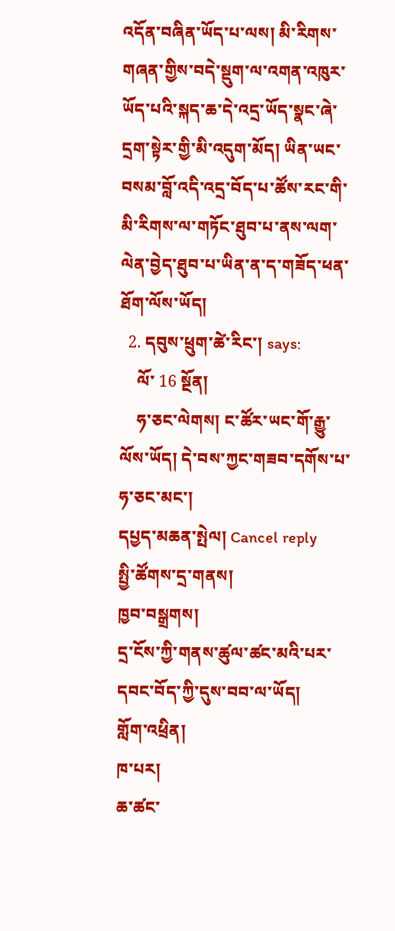འདོན་བཞིན་ཡོད་པ་ལས། མི་རིགས་གཞན་གྱིས་བདེ་སྡུག་ལ་འགན་འཁུར་ཡོད་པའི་སྐད་ཆ་དེ་འདྲ་ཡོད་སྣང་ཞེ་དྲག་སྟེར་གྱི་མི་འདུག་མོད། ཡིན་ཡང་བསམ་བློ་འདི་འདྲ་བོད་པ་ཚོས་རང་གི་མི་རིགས་ལ་གཏོང་ཐུབ་པ་ནས་ལག་ལེན་བྱེད་ཐུབ་པ་ཡིན་ན་ད་གཟོད་ཕན་ཐོག་ལོས་ཡོད།
  2. དབུས་ཕྲུག་ཚེ་རིང་། says:
    ལོ་ 16 སྔོན།
    ཧ་ཅང་ལེགས། ང་ཚོར་ཡང་གོ་རྒྱུ་ལོས་ཡོད། དེ་བས་ཀྱང་གཟབ་དགོས་པ་ཧ་ཅང་མང་།
དཔྱད་མཆན་སྤེལ། Cancel reply
སྤྱི་ཚོགས་དྲ་གནས།
ཁྱབ་བསྒྲགས།
དྲ་ངོས་ཀྱི་གནས་ཚུལ་ཚང་མའི་པར་དབང་བོད་ཀྱི་དུས་བབ་ལ་ཡོད།
གློག་འཕྲིན།
ཁ་པར།
ཆ་ཚང་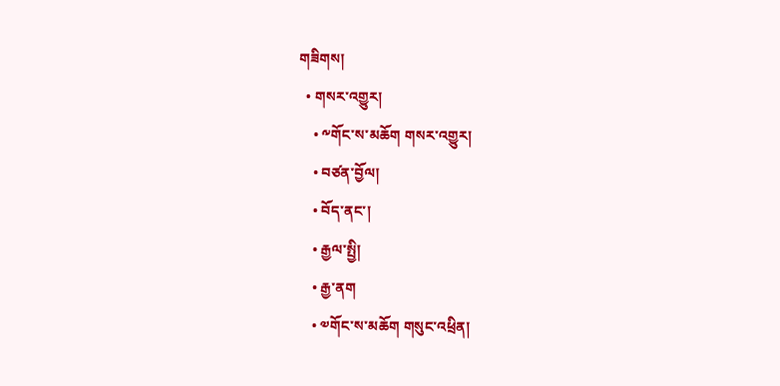གཟིགས།
  • གསར་འགྱུར།
    • ༸གོང་ས་མཆོག གསར་འགྱུར།
    • བཙན་བྱོལ།
    • བོད་ནང་།
    • རྒྱལ་སྤྱི།
    • རྒྱ་ནག
    • ༧གོང་ས་མཆོག གསུང་འཕྲིན།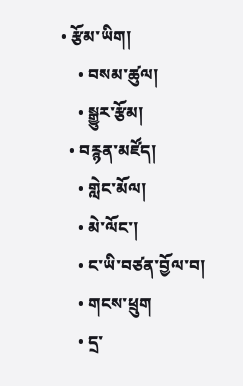• རྩོམ་ཡིག།
    • བསམ་ཚུལ།
    • སྒྱུར་རྩོམ།
  • བརྙན་མཛོད།
    • གླེང་མོལ།
    • མེ་ལོང་།
    • ང་ཡི་བཙན་བྱོལ་བ།
    • གངས་ཕྲུག
    • དྲ་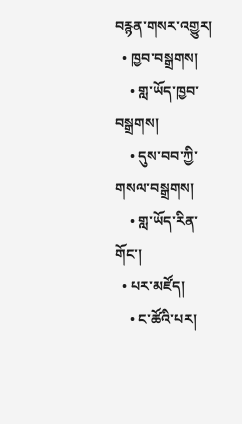བརྙན་གསར་འགྱུར།
  • ཁྱབ་བསྒྲགས།
    • གླ་ཡོད་ཁྱབ་བསྒྲགས།
    • དུས་བབ་ཀྱི་གསལ་བསྒྲགས།
    • གླ་ཡོད་རིན་གོང་།
  • པར་མཛོད།
    • ང་ཚོའི་པར།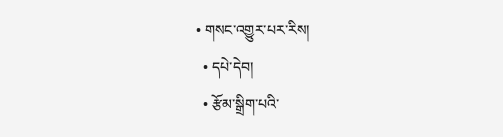• གསང་འགྱུར་པར་རིས།
  • དཔེ་དེབ།
  • རྩོམ་སྒྲིག་པའི་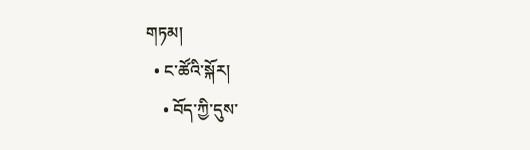གཏམ།
  • ང་ཚོའི་སྐོར།
    • བོད་ཀྱི་དུས་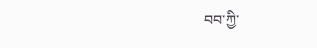བབ་ཀྱི་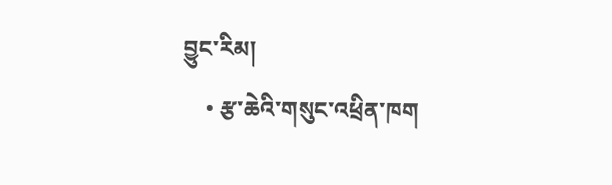བྱུང་རིམ།
    • རྩ་ཆེའི་གསུང་འཕྲིན་ཁག